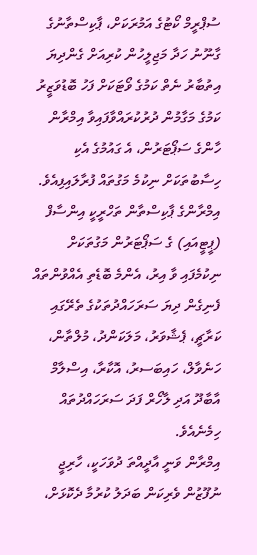ސުޕްރީމް ކޯޓުގެ އަމުރަކަށް، ޕާކިސްތާނުގެ ގާނޫނު ހަދާ މަޖިލީހުން ކުރިއަށް ގެންދިޔަ އިތުބާރު ނެތް ކަމުގެ ވޯޓަކަށް ފަހު ބޮޑުވަޒީރު ކަމުގެ މަގާމުން ދުރުކުރައްވާފައިވާ އިމްރާން ހާންގެ ސަޕޯޓަރުން، އެ ގައުމުގެ އެކި ހިސާބުތަކަށް ނިކުމެ މަގުތައް ފުރާލައިފިއެވެ.
އިމްރާންގެ ޕާކިސްތާން ތަހްރީކީ އިންސާފް (ޕީޓީއައި) ގެ ސަޕޯޓަރުން މަގުތަކަށް ނިކުމެފައި ވާ އިރު، އެންމެ ބޮޑެތި އެއްވުންތައް ފެނިގެން ދިޔަ ސަރަހައްދުތަކުގެ ތެރޭގައި ކަރާޗީ، ޕެޝާވަރު، މަލަކަންދު، މުލްތާން، ހަނެވާލް، ހައިބަސރު، އޮކާރާ، އިސްލާމް އާބާދޫ އަދި ލާހޯރް ފަދަ ސަރަހައްދުތައް ހިމެނެއެވެ.
އިމްރާން ވަނީ އާދީއްތަ ދުވަހަކީ، ހާރިޖީ ނުފޫޒުން ވެރިކަން ބަދަލު ކުރުމާ ދެކޮޅަށް،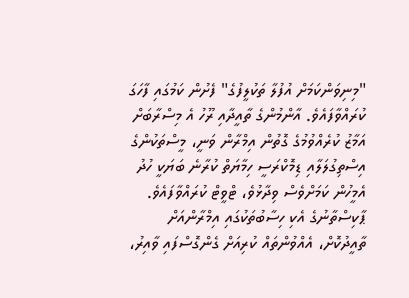"މިނިވަންކަމަށް އުފުލާ ތަކުލީފުގެ" ފެށުން ކަމުގައި ފާހަގަ ކުރައްވާފައެވެ. އާންމުންގެ ތާއީދާއި ރޫހު އެ މިސްރާބަށް އަމާޒު ކުރެއްވުމުގެ ގޮތުން އިމްރާން ވަނީ، މީސްތަކުންގެ އިސްތިގުލަލާއި ޑިމޮކްރަސީ ހިމާޔަތް ކުރާނެ ބަޔަކީ ހުދު އެމީހުން ކަމަށްވެސް ވިދާޅުވެ، ޓްވީޓް ކުރައްވާފައެވެ.
ޕާކިސްތާނުގެ އެކި ހިސާބުތަކުގައި އިމްރާންއަށް ތާއީދުކޮށް، އެއްވުންތައް ކުރިއަށް ގެންގޮސްފައި ވާއިރު،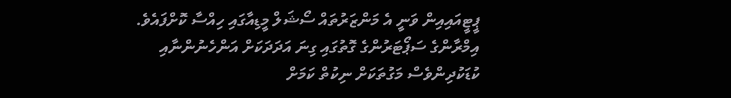ޕީޓީއައިއިން ވަނީ އެ މަންޒަރުތައް ސޯޝަލް މީޑިއާގައި ހިއްސާ ކޮށްފައެވެ. އިމްރާންގެ ސަޕޯޓަރުންގެ ގޮތުގައި ގިނަ އަދަދަކަށް އަންހެނުންނާއި ކުޑަކުދިންވެސް މަގުތަކަށް ނިކުތް ކަމަށް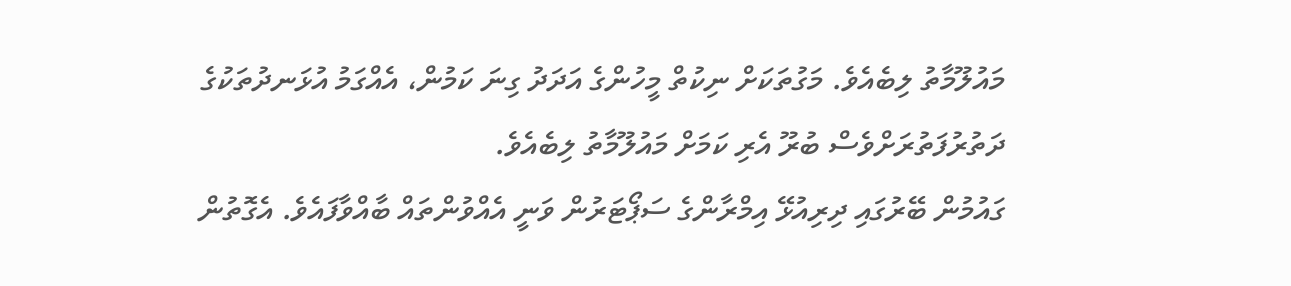މައުލޫމާތު ލިބެއެވެ. މަގުތަކަށް ނިކުތް މީހުންގެ އަދަދު ގިނަ ކަމުން، އެއްގަމު އުޅަނދުތަކުގެ ދަތުރުފަތުރަށްވެސް ބުރޫ އެރި ކަމަށް މައުލޫމާތު ލިބެއެވެ.
ގައުމުން ބޭރުގައި ދިރިއުޅޭ އިމްރާންގެ ސަޕޯޓަރުން ވަނީ އެއްވުންތައް ބާއްވާފައެވެ. އެގޮތުން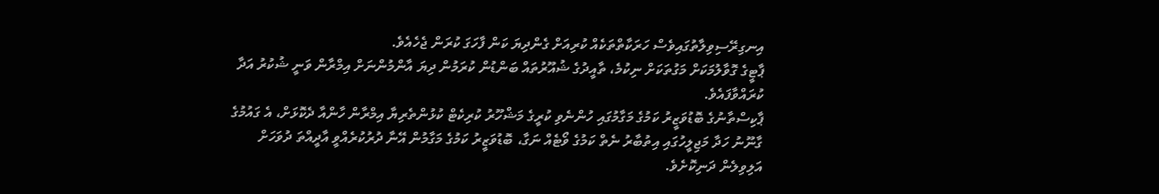އިނގިރޭސިވިލާތުގައިވެސް ހަރަކާތްތަކެއް ކުރިއަށް ގެންދިޔަ ކަން ފާހަގަ ކުރަން ޖެހެއެވެ.
ޕާޓީގެ ގޮވާލުމަކަށް މަގުތަކަށް ނިކުމެ، ތާއީދުގެ ޝުއޫރުތައް ބަންޑުން ކުރަމުން ދިޔަ އާންމުންނަށް އިމްރާން ވަނީ ޝުކުރު އަދާ ކުރައްވާފައެވެ.
ޕާކިސްތާނުގެ ބޮޑުވަޒީރު ކަމުގެ މަގާމުގައި ހުންނެވި ކުރީގެ މަޝްހޫރު ކުރިކެޓް ކުޅުންތެރިޔާ އިމްރާން ހާންއާ ދެކޮޅަށް، އެ ގައުމުގެ ގާނޫނު ހަދާ މަޖިލީހުގައި އިތުބާރު ނެތް ކަމުގެ ވޯޓެއް ނަގާ، ބޮޑުވަޒީރު ކަމުގެ މަގާމުން އޭނާ ދުރުކުރެއްވީ އާދީއްތަ ދުވަހަށް އަލިވިލެން ދަނިކޮށެވެ.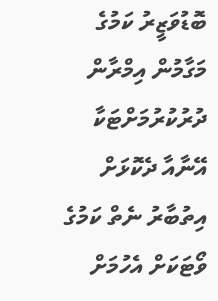ބޮޑުވަޒީރު ކަމުގެ މަގާމުން އިމްރާން ދުރުކުރުމަށްޓަކާ އޭނާއާ ދެކޮޅަށް އިތުބާރު ނެތް ކަމުގެ ވޯޓަކަށް އެހުމަށް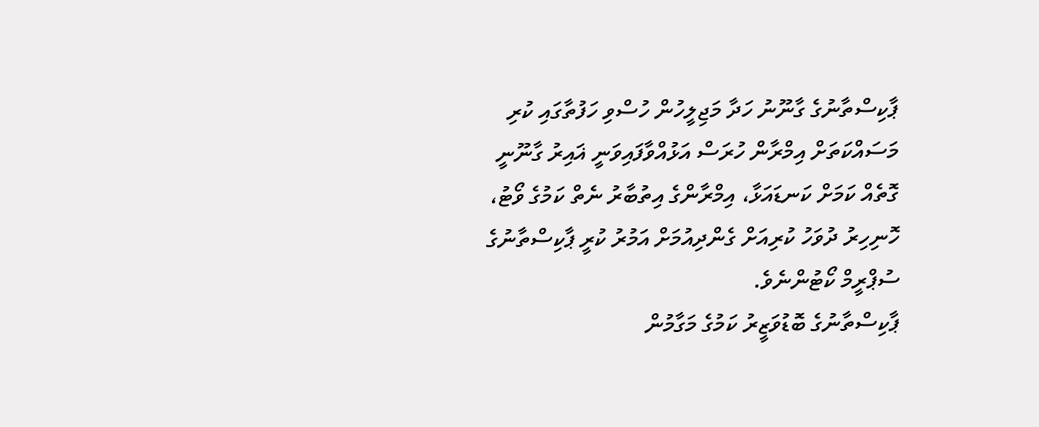ޕާކިސްތާނުގެ ގާނޫނު ހަދާ މަޖިލީހުން ހުސްވި ހަފުތާގައި ކުރި މަސައްކަތަށް އިމްރާން ހުރަސް އަޅުއްވާފައިވަނީ ޣައިރު ގާނޫނީ ގޮތެއް ކަމަށް ކަނޑައަޅާ، އިމްރާންގެ އިތުބާރު ނެތް ކަމުގެ ވޯޓު، ހޮނިހިރު ދުވަހު ކުރިއަށް ގެންދިއުމަށް އަމުރު ކުރީ ޕާކިސްތާނުގެ ސުޕްރީމް ކޯޓުންނެވެ.
ޕާކިސްތާނުގެ ބޮޑުވަޒީރު ކަމުގެ މަގާމުން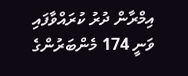އިމްރާން ދުރު ކުރައްވާފައި ވަނީ 174 މެންބަރުންގެ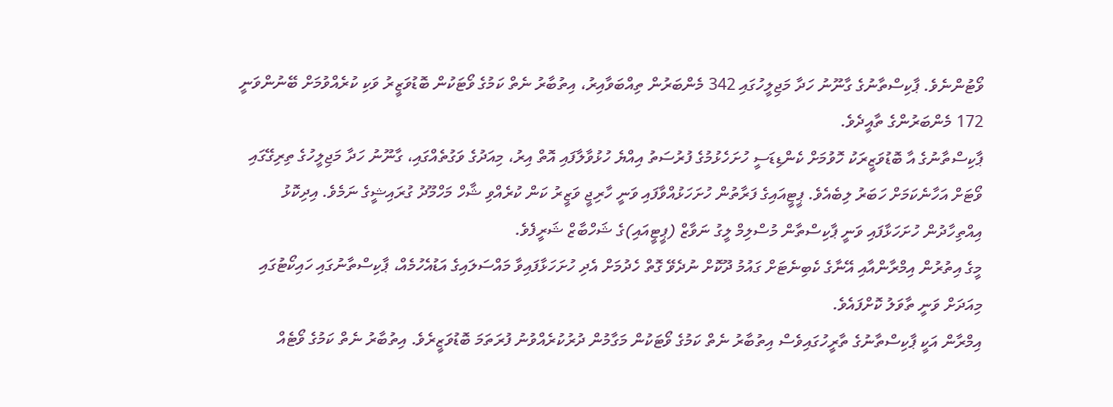ވޯޓުންނެވެ. ޕާކިސްތާނުގެ ގާނޫނު ހަދާ މަޖިލީހުގައި 342 މެންބަރުން ތިއްބަވާއިރު، އިތުބާރު ނެތް ކަމުގެ ވޯޓަކުން ބޮޑުވަޒީރު ވަކި ކުރެއްވުމަށް ބޭނުންވަނީ 172 މެންބަރުންގެ ތާއީދެވެ.
ޕާކިސްތާނުގެ އާ ބޮޑުވަޒީރަކު ހޮވުމަށް ކެންޑިޑަސީ ހުށަހެޅުމުގެ ފުރުސަތު އިއްޔެ ހުޅުވާލާފައި އޮތް އިރު، މިއަދުގެ ވަގުތެއްގައި، ގާނޫނު ހަދާ މަޖިލީހުގެ ތިރިގޭގައި ވޯޓަށް އަހާނެކަމަށް ހަބަރު ލިބެއެވެ. ޕީޓީއައިގެ ފަރާތުން ހުށަހަޅުއްވާފައި ވަނީ ހާރިޖީ ވަޒީރު ކަން ކުރެއްވި ޝާހް މަހްމޫދު ގުރައިޝީގެ ނަމެވެ. އިދިކޮޅު އިއްތިހާދުން ހުށަހަޅާފައި ވަނީ ޕާކިސްތާން މުސްލިމް ލީގު ނަވާޒް (ޕީޓީއައި)ގެ ޝަހްބާޒް ޝަރީފެވެ.
މީގެ އިތުރުން އިމްރާންއާއި އޭނާގެ ކެބިނެޓަށް ގައުމު ދޫކޮށް ނުދެވޭ ގޮތް ހެދުމަށް އެދި ހުށަހަޅާފައިވާ މައްސަލައިގެ އަޑުއެހުމެއް، ޕާކިސްތާނުގައި ހައިކޯޓުގައި މިއަދަށް ވަނީ ތާވަލު ކޮށްފައެވެ.
އިމްރާން އަކީ ޕާކިސްތާނުގެ ތާރީހުގައިވެސް އިތުބާރު ނެތް ކަމުގެ ވޯޓަކުން މަގާމުން ދުރުކުރެއްވުނު ފުރަތަމަ ބޮޑުވަޒީރެވެ. އިތުބާރު ނެތް ކަމުގެ ވޯޓެއް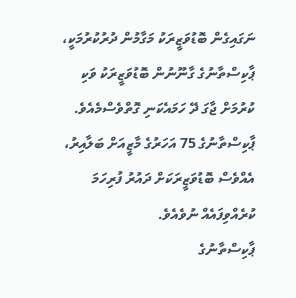ނަގައިގެން ބޮޑުވަޒީރަކު މަގާމުން ދުރުކުރުމަކީ، ޕާކިސްތާނުގެ ގާނޫނުން ބޮޑުވަޒީރަކު ވަކި ކުރުމަށް ޖާގަ ދޭ ހަމައެކަނި ގޮތްވެސްމެއެވެ. ޕާކިސްތާނުގެ 75 އަހަރުގެ މާޒީއަށް ބަލާއިރު، އެއްވެސް ބޮޑުވަޒީރަކަށް ދައުރު ފުރިހަމަ ކުރެއްވިފައެއް ނުވެއެވެ.
ޕާކިސްތާނުގެ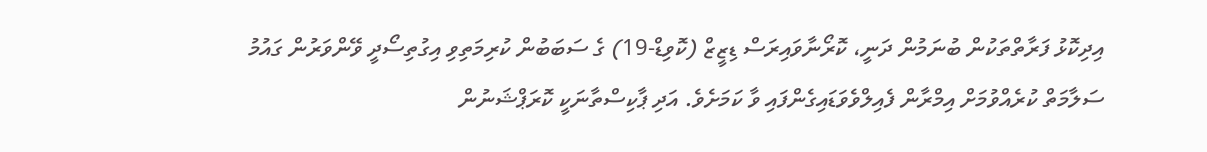އިދިކޮޅު ފަރާތްތަކުން ބުނަމުން ދަނީ، ކޮރޯނާވައިރަސް ޑިޒީޒް (ކޮވިޑް-19) ގެ ސަބަބުން ކުރިމަތިވި އިގުތިސޯދީ ވޭންވަރުން ގައުމު ސަލާމަތް ކުރެއްވުމަށް އިމްރާން ފެއިލްވެވަޑައިގެންފައި ވާ ކަމަށެވެ. އަދި ޕާކިސްތާނަކީ ކޮރަޕްޝަނުން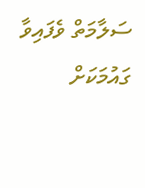ސަލާމަތް ވެފައިވާ ގައުމަކަށް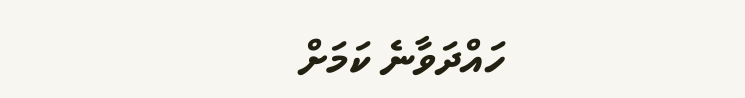ހައްދަވާނެ ކަމަށް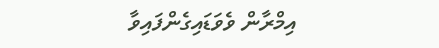އިމްރާން ވެވަޑައިގެންފައިވާ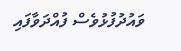ވައުދުފުޅުވެސް ފުއްދަވާފައި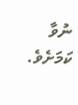ނުވާ ކަމަށެވެ.